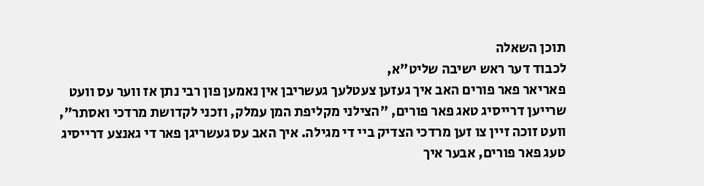תוכן השאלה
לכבוד דער ראש ישיבה שליט"א,
פאריאר פאר פורים האב איך געזען צעטלעך געשריבן אין נאמען פון רבי נתן אז ווער עס וועט שרייען דרייסיג טאג פאר פורים, "הצילני מקליפת המן עמלק, וזכני לקדושת מרדכי ואסתר", וועט זוכה זיין צו זען מרדכי הצדיק ביי די מגילה. איך האב עס געשריגן פאר די גאנצע דרייסיג טעג פאר פורים, אבער איך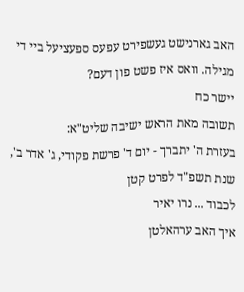האב גארנישט געשפירט עפעס ספעציעל ביי די מגילה. וואס איז פשט פון דעם?
יישר כח
תשובה מאת הראש ישיבה שליט"א:
בעזרת ה' יתברך - יום ד' פרשת פקודי, ג' אדר ב', שנת תשפ"ד לפרט קטן
לכבוד ... נרו יאיר
איך האב ערהאלטן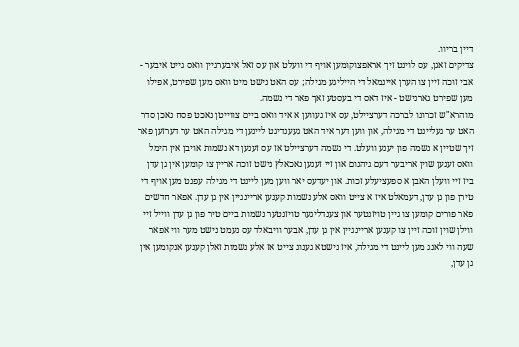דיין בריוו.
צדיקים זאגן, עס לוינט זיך אראפצוקומען אויף די וועלט און עס זאל איבערגיין וואס גייט איבער - אבי זוכה זיין צו הערן איינמאל די הייליגע מגילה; עס האט נישט מיט וואס מען שפירט, אפילו מען שפירט גארנישט - איז דאס די בעסטע זאך פאר די נשמה.
מוהרא"ש זכרונו לברכה דערציילט, עס איז געווען א איד וואס ביים צווייטן נאכט פסח נאכן סדר האט ער געליינט די מגילה, און ווען דער איד האט געענדיגט ליינען די מגילה האט ער דערזען פאר זיך שטיין א נשמה פון יענע וועלט. די נשמה דערציילט אז עס זענען דא נשמות אויבן אין הימל וואס זענען שוין אריבער דעם גיהנום און זיי זענען נאכאלץ נישט זוכה אריין צו קומען אין גן עדן ביז זיי וועלן האבן א ספעציעלע זכות. און יעדעס יאר ווען מען ליינט די מגילה עפנט מען אויף די טירן פון גן עדן, דעמאלט איז א צייט וואס אלע נשמות קענען אריינגיין אין גן עדן. אפאר חדשים פאר פורים קומען צו גיין טויזנטער און צענדליגער טויזנטער נשמות ביים טיר פון גן עדן ווייל זיי ווילן שוין זוכה זיין צו קענען אריינגיין אין גן עדן, אבער וויבאלד עס נעמט נישט מער ווי אפאר שעה ווי לאנג מען ליינט די מגילה, איז נישטא גענוג צייט אז אלע נשמות זאלן קענען אנקומען אין גן עדן,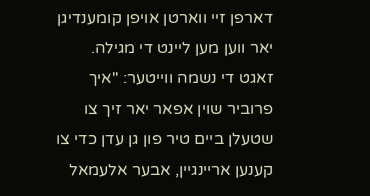דארפן זיי ווארטן אויפן קומענדיגן יאר ווען מען ליינט די מגילה.
זאגט די נשמה ווייטער: "איך פרוביר שוין אפאר יאר זיך צו שטעלן ביים טיר פון גן עדן כדי צו קענען אריינגיין, אבער אלעמאל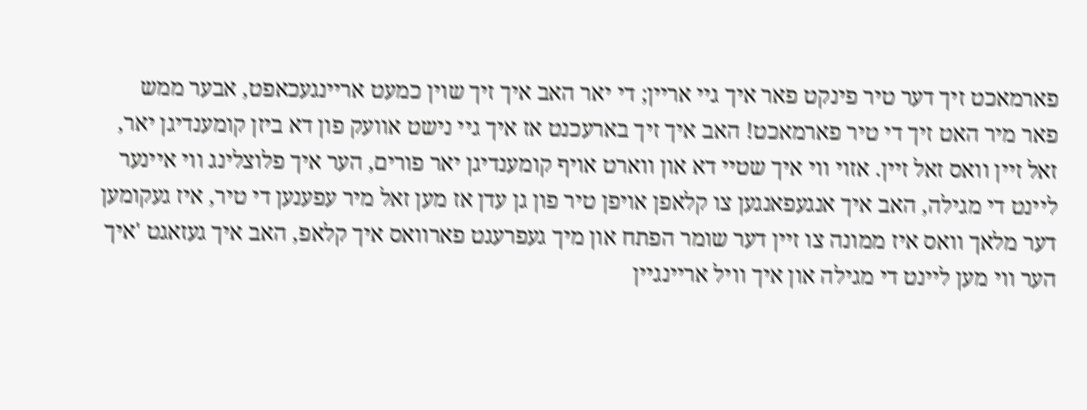פארמאכט זיך דער טיר פינקט פאר איך גיי אריין; די יאר האב איך זיך שוין כמעט אריינגעכאפט, אבער ממש פאר מיר האט זיך די טיר פארמאכט! האב איך זיך בארעכנט אז איך גיי נישט אוועק פון דא ביזן קומענדיגן יאר, זאל זיין וואס זאל זיין. אזוי ווי איך שטיי דא און ווארט אויף קומענדיגן יאר פורים, הער איך פלוצלינג ווי איינער ליינט די מגילה, האב איך אנגעפאנגען צו קלאפן אויפן טיר פון גן עדן אז מען זאל מיר עפענען די טיר, איז געקומען דער מלאך וואס איז ממונה צו זיין דער שומר הפתח און מיך געפרעגט פארוואס איך קלאפ, האב איך געזאגט 'איך הער ווי מען ליינט די מגילה און איך וויל אריינגיין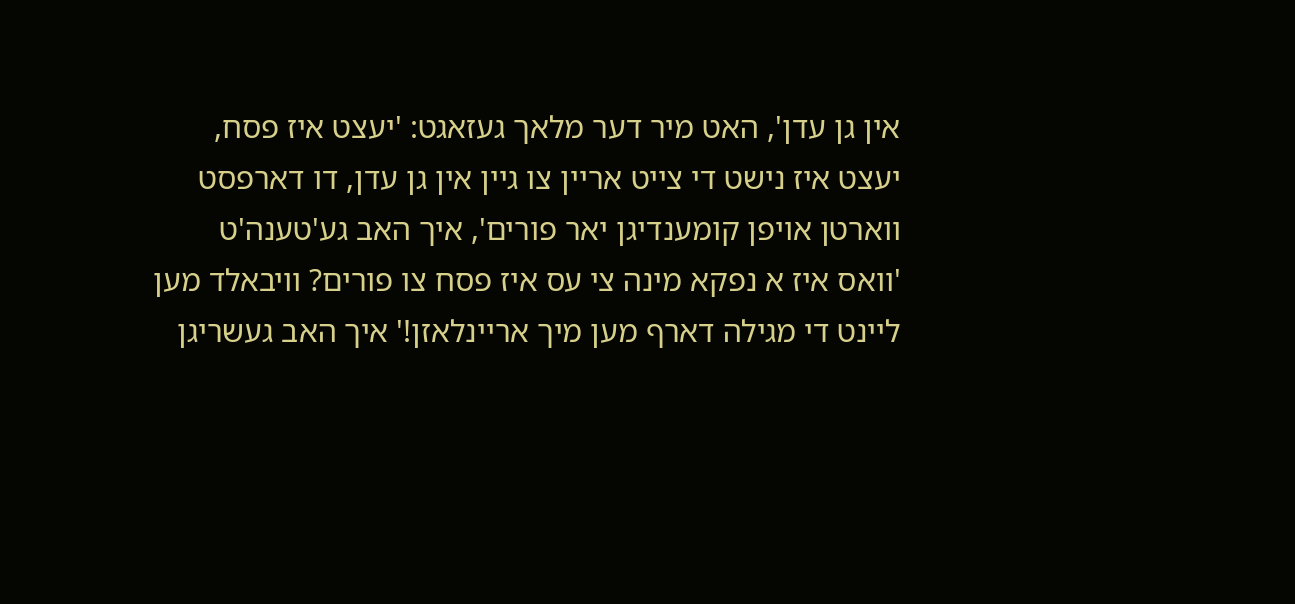אין גן עדן', האט מיר דער מלאך געזאגט: 'יעצט איז פסח, יעצט איז נישט די צייט אריין צו גיין אין גן עדן, דו דארפסט ווארטן אויפן קומענדיגן יאר פורים', איך האב גע'טענה'ט 'וואס איז א נפקא מינה צי עס איז פסח צו פורים? וויבאלד מען ליינט די מגילה דארף מען מיך אריינלאזן!' איך האב געשריגן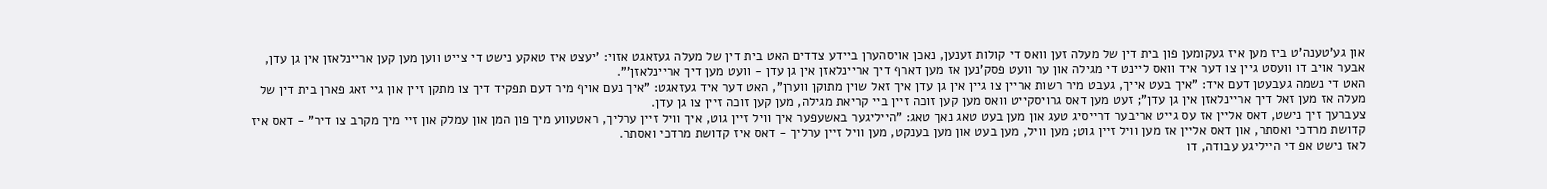און גע'טענה'ט ביז מען איז געקומען פון בית דין של מעלה זען וואס די קולות זענען, נאכן אויסהערן ביידע צדדים האט בית דין של מעלה געזאגט אזוי: 'יעצט איז טאקע נישט די צייט ווען מען קען אריינלאזן אין גן עדן, אבער אויב דו וועסט גיין צו דער איד וואס ליינט די מגילה און ער וועט פסק'נען אז מען דארף דיך אריינלאזן אין גן עדן - וועט מען דיך אריינלאזן'".
האט די נשמה געבעטן דעם איד: "איך בעט אייך, געבט מיר רשות אריין צו גיין אין גן עדן איך זאל שוין מתוקן ווערן", האט דער איד געזאגט: "איך נעם אויף מיר דעם תפקיד דיך צו מתקן זיין און גיי זאג פארן בית דין של מעלה אז מען זאל דיך אריינלאזן אין גן עדן"; זעט מען דאס גרויסקייט וואס מען קען זוכה זיין ביי קריאת מגילה, מען קען זוכה זיין צו גן עדן.
צעברעך זיך נישט, דאס אליין אז עס גייט אריבער דרייסיג טעג און מען בעט טאג נאך טאג: "הייליגער באשעפער איך וויל זיין גוט, איך וויל זיין ערליך, ראטעווע מיך פון המן און עמלק און זיי מיך מקרב צו דיר" - דאס איז קדושת מרדכי ואסתר, און דאס אליין אז מען וויל זיין גוט; מען וויל, מען בעט און מען בענקט, מען וויל זיין ערליך - דאס איז קדושת מרדכי ואסתר.
לאז נישט אפ די הייליגע עבודה, דו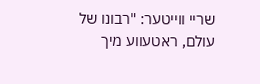שריי ווייטער: "רבונו של עולם, ראטעווע מיך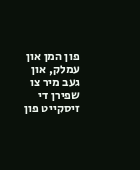פון המן און עמלק, און געב מיר צו שפירן די זיסקייט פון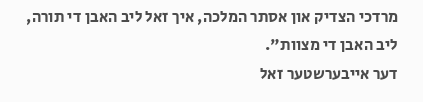מרדכי הצדיק און אסתר המלכה, איך זאל ליב האבן די תורה, ליב האבן די מצוות".
דער אייבערשטער זאל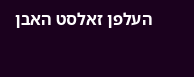העלפן זאלסט האבן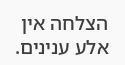הצלחה אין אלע ענינים.